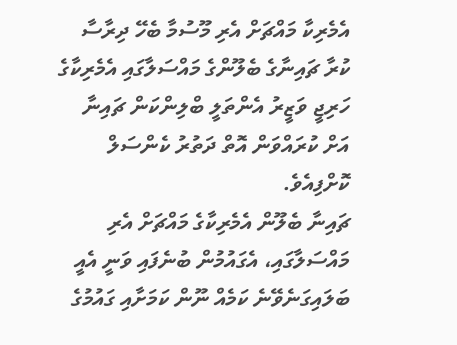އެމެރިކާ މައްޗަށް އެރި މޫސުމާ ބެހޭ ދިރާސާ ކުރާ ޗައިނާގެ ބެލޫންގެ މައްސަލާގައި އެމެރިކާގެ ހަރިޖީ ވަޒީރު އެންތަލީ ބްލިންކަން ޗައިނާ އަށް ކުރައްވަން އޮތް ދަތުރު ކެންސަލް ކޮށްފިއެވެ.
ޗައިނާ ބެލޫން އެމެރިކާގެ މައްޗަށް އެރި މައްސަލާގައި، އެގައުމުން ބުނެފައި ވަނީ އެއީ ބަލައިގަނެވޭނެ ކަމެއް ނޫން ކަމަށާއި ގައުމުގެ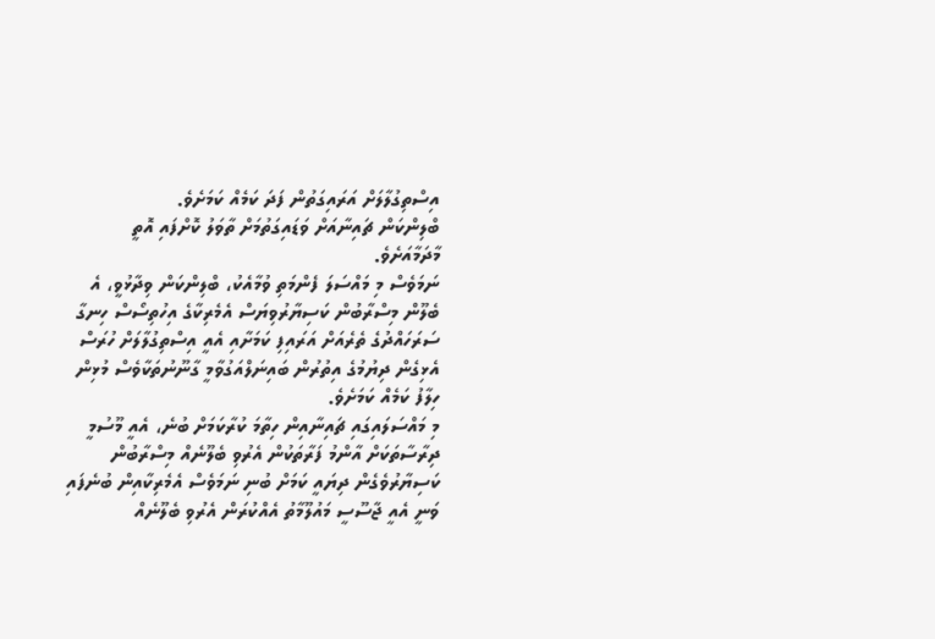އިސްތިގުލާލަށް އަރައިގަތުން ފަދަ ކަމެއް ކަމަށެވެ.
ބްލިންކަން ޗައިނާއަށް ވަޑައިގަތުމަށް ތާވަލު ކޮށްފައި އޮތީ މާދަމާއަށެވެ.
ނަމަވެސް މި މައްސަލަ ފެންމަތި ވުމާއެކު، ބްލިންކަން ވިދާޅުވީ، އެ ބެލޫން މިސްރާބުން ކަސިޔާރުވިޔަސް އެމެރިކާގެ އިހުތިސޯސް ހިނގާ ސަރަހައްދުގެ ތެރެއަށް އަރައިފި ކަމަށާއި އެއީ އިސްތިގުލާލަށް ހުރަސް އެޅިގެން ދިޔުމުގެ އިތުރުން ބައިނަލްއަގުވާމީ ގާނޫނުތަކާވެސް މުޅިން ހިލާފު ކަމެއް ކަމަށެވެ.
މި މައްސަލައިގައި ޗައިނާއިން ހިތާމަ ކުރާކަމަށް ބުނެ، އެއީ މޫސުމީ ދިރާސާތަކަށް އާންމު ފަރާތަކުން އެރުވި ބެލޫނެއް މިސްރާބުން ކަސިޔާރުވެގެން ދިޔައީ ކަމަށް ބުނި ނަމަވެސް އެމެރިކާއިން ބުނެފައި ވަނީ އެއީ ޖާސޫސީ މައުލޫމާތު އެއްކުރަން އެރުވި ބެލޫނެއް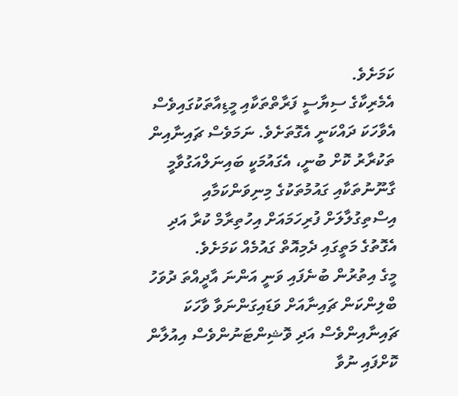ކަމަށެވެ.
އެމެރިކާގެ ސިޔާސީ ފަރާތްތަކާއި މީޑިއާތަކުގައިވެސް އެވާހަކަ ދައްކަނީ އެގޮތަށެވެ. ނަމަވެސް ޗައިނާއިން ތަކުރާރު ކޮށް ބުނީ، އެގައުމަކީ ބައިނަލްއަގުވާމީ ގާނޫނުތަކާއި ގައުމުތަކުގެ މިނިވަންކަމާއި އިސްތިގުލާލަށް ފުރިހަމައަށް އިހުތިރާމް ކުރާ އަދި އެގޮތުގެ މަތީގައި ދެމިއޮތް ގައުމެއް ކަމަށެވެ.
މީގެ އިތުރުން ބުނެފައި ވަނީ އަންނަ އާދީއްތަ ދުވަހު ބްލިންކަން ޗައިނާއަށް ވަޑައިގަންނަވާ ވާހަކަ ޗައިނާއިންވެސް އަދި ވޮޝިންޓަނުންވެސް އިއުލާން ކޮށްފައި ނުވާ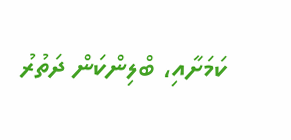ކަމަށާއި، ބްލިންކަން ދަތުރު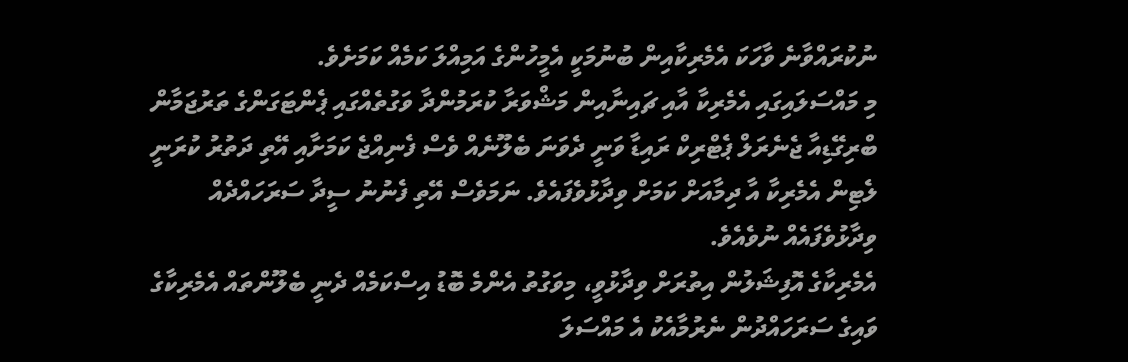ނުކުރައްވާނެ ވާހަކަ އެމެރިކާއިން ބުނުމަކީ އެމީހުންގެ އަމިއްލަ ކަމެއް ކަމަށެވެ.
މި މައްސަލައިގައި އެމެރިކާ އާއި ޗައިނާއިން މަޝްވަރާ ކުރަމުންދާ ވަގުތެއްގައި ޕެންޓަގަންގެ ތަރުޖަމާން ބްރިގޭޑިއާ ޖެނެރަލް ޕެޓްރިކް ރައިޑާ ވަނީ ދެވަނަ ބެލޫނެއް ވެސް ފެނިއްޖެ ކަމަށާއި އޭތި ދަތުރު ކުރަނީ ލެޓިން އެމެރިކާ އާ ދިމާއަށް ކަމަށް ވިދާޅުވެފައެވެ. ނަމަވެސް އޭތި ފެނުނު ސީދާ ސަރަހައްދެއް ވިދާޅުވެފައެއް ނުވެއެވެ.
އެމެރިކާގެ އޮފިޝަލުން އިތުރަށް ވިދާޅުވީ، މިވަގުތު އެންމެ ބޮޑު އިސްކަމެއް ދެނީ ބެލޫންތައް އެމެރިކާގެ ވައިގެ ސަރަހައްދުން ނެރުމާއެކު އެ މައްސަލަ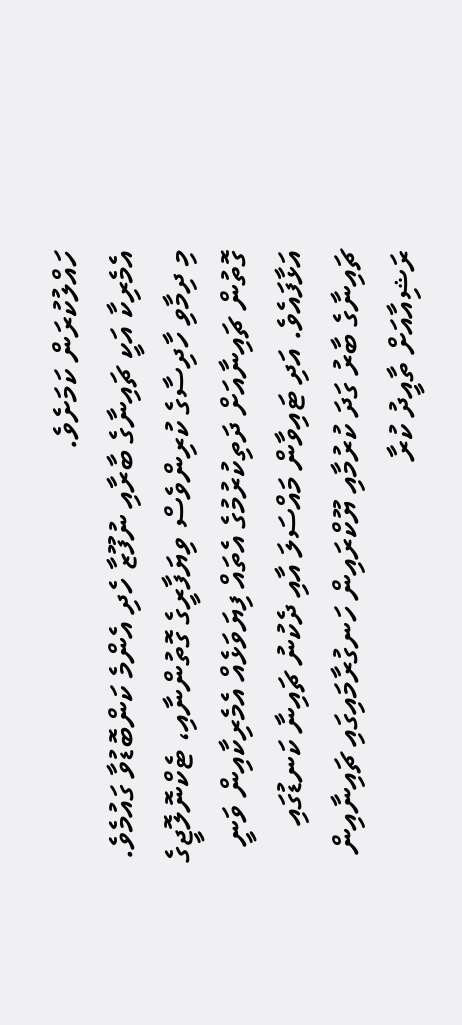ހައްލުކުރަން ކަމަށެވެ.
އެމެރިކާ އަކީ ޗައިނާގެ ބާރާއި ނުފޫޒާ ހެދި އެންމެ ކަންބޮޑުވާ ގައުމެވެ. މި ދިމާވި ހާދިސާގެ ކުރިންވެސް ވިޔަފާރީގެ ގޮތުންނާއި، ޓެކްނޮލޮޖީގެ ގޮތުން ޗައިނާއަށް ދަތިކުރުމުގެ އެތައް ފިޔަވަޅެއް އެމެރިކާއިން ވަނީ އަޅާފައެވެ. އަދި ޓައިވާން މައްސަލަ އާއި ދެކުނު ޗައިނާ ކަނޑުގައި ޗައިނާގެ ބާރު ގަދަ ކުރުމާއި ޔޫކްރައިން ހަނގުރާމައިގައި ޗައިނާއިން ރަޝިއާއަށް ތާއީދު ކުރާ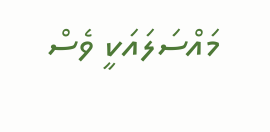މައްސަލައަކީ ވެސް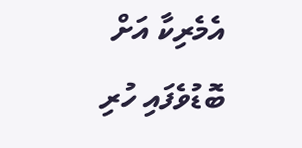އެމެރިކާ އަށް ބޮޑުވެފައި ހުރި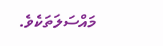މައްސަލަތަކެވެ.